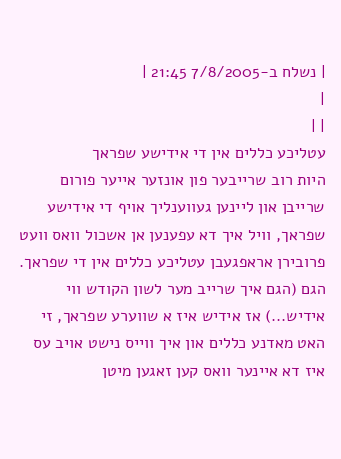| נשלח ב-7/8/2005 21:45 |
|
| |
עטליכע כללים אין די אידישע שפראך
היות רוב שרייבער פון אונזער אייער פורום שרייבן און ליינען געווענליך אויף די אידישע שפראך, וויל איך דא עפענען אן אשכול וואס וועט פרובירן אראפגעבן עטליכע כללים אין די שפראך.
הגם (הגם איך שרייב מער לשון הקודש ווי אידיש...) אז אידיש איז א שווערע שפראך, זי האט מאדנע כללים און איך ווייס נישט אויב עס איז דא איינער וואס קען זאגען מיטן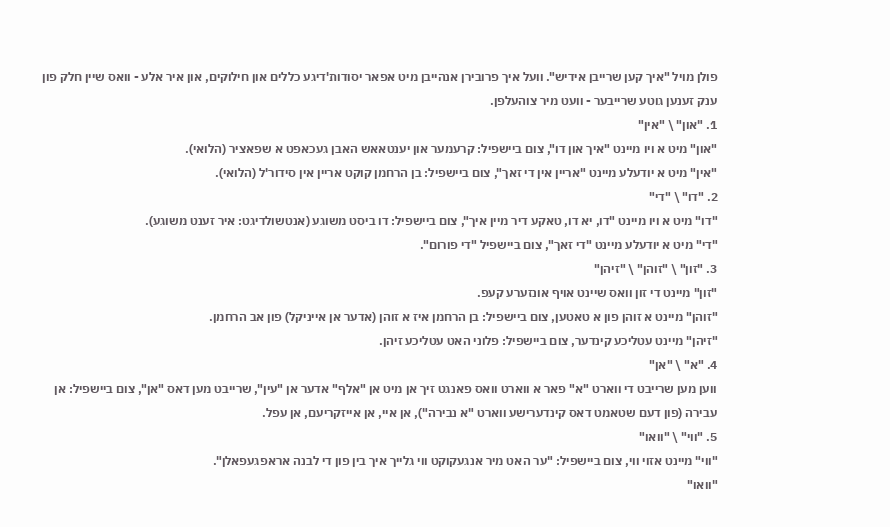פולן מויל "איך קען שרייבן אידיש". וועל איך פרובירן אנהייבן מיט אפאר יסודות'דיגע כללים און חילוקים, און איר אלע - וואס שיין חלק פון ענק זענען גוטע שרייבער - וועט מיר צוהעלפן.
1. "און" \ "אין"
"און" מיט א ויו מיינט "איך און דו", צום ביישפיל: קרעמער און יענטאאש האבן געכאפט א שפאציר (הלואי).
"אין" מיט א יודעלע מיינט "אריין אין די זאך", צום ביישפיל: בן הרחמן קוקט אריין אין סידור'ל (הלואי).
2. "דו" \ "די"
"דו" מיט א ויו מיינט "דו, יא דו, טאקע דיר מיין איך", צום ביישפיל: דו ביסט משוגע (אנטשולדיגט: איר זענט משוגע).
"די" מיט א יודעלע מיינט "די זאך", צום ביישפיל "די פורום".
3. "זון" \ "זוהן" \ "זיהן"
"זון" מיינט די זון וואס שיינט אויף אונזערע קעפ.
"זוהן" מיינט א זוהן פון א טאטען, צום ביישפיל: בן הרחמן איז א זוהן (אדער אן אייניקל) פון אב הרחמן.
"זיהן" מיינט עטליכע קינדער, צום ביישפיל: פלוני האט עטליכע זיהן.
4. "א" \ "אן"
ווען מען שרייבט די ווארט "א" פאר א ווארט וואס פאנגט זיך אן מיט אן "אלף" אדער אן "עין", שרייבט מען דאס "אן", צום ביישפיל: אן עבירה (פון דעם שטאמט דאס קינדערישע ווארט "א נבירה"), אן איי, אן אייזקריעם, אן עפל.
5. "ווי" \ "וואו"
"ווי" מיינט אזוי ווי, צום ביישפיל: "ער האט מיר אנגעקוקט ווי גלייך איך בין פון די לבנה אראפגעפאלן".
"וואו"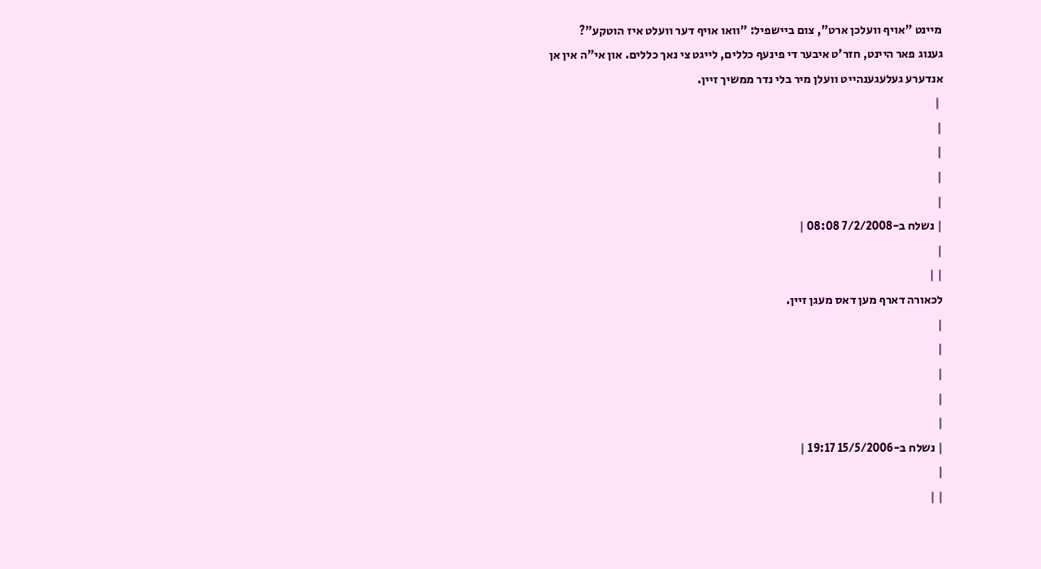מיינט "אויף וועלכן ארט", צום ביישפיל: "וואו אויף דער וועלט איז הוטקע"?
גענוג פאר היינט, חזר'ט איבער די פינעף כללים, לייגט צי נאך כללים. און אי"ה אין אן אנדערע געלעגענהייט וועלן מיר בלי נדר ממשיך זיין.
 |
|
|
|
|
| נשלח ב-7/2/2008 08:08 |
|
| |
לכאורה דארף מען דאס מעגן זיין.
|
|
|
|
|
| נשלח ב-15/5/2006 19:17 |
|
| |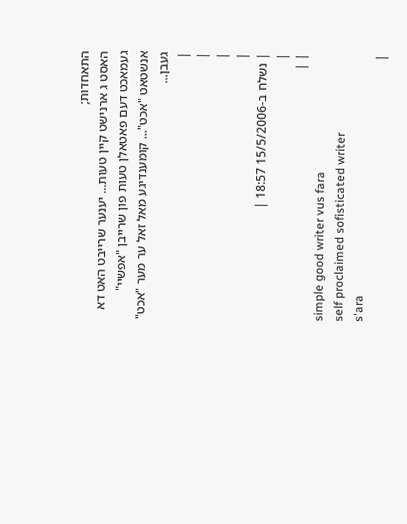התאחדות;
האסט ג ארנישט קיין טעות... יענער שרייבט האט דא געמאכט דעם פאטאלן טעות פון שרייבן "אפשיי" אנשטאט "אכט"... קומענדיגע מאל זאל ער מער "אכט" געבן...
|
|
|
|
| נשלח ב-15/5/2006 18:57 |
|
| |
simple good writer vus fara
self proclaimed sofisticated writer
s'ara
|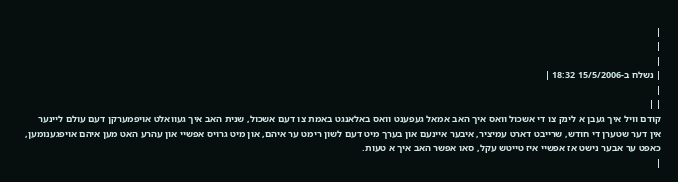|
|
|
| נשלח ב-15/5/2006 18:32 |
|
| |
קודם וויל איך געבן א לינק צו די אשכול וואס איך האב אמאל געפענט וואס באלאנגט באמת צו דעם אשכול, שנית האב איך געוואלט אויפמערקן דעם עולם ליינער אין דער שטערן די חודש, שרייבט דארט עמיציר, איבער איינעם און בערך מיט דעם לשון רימט ער איהם, און מיט גרויס אפשיי און עהרע האט מען איהם אויפגענומען, כאפט ער אבער נישט אז אפשיי איז טייטש עקל, סאו אפשר האב איך א טעות.
|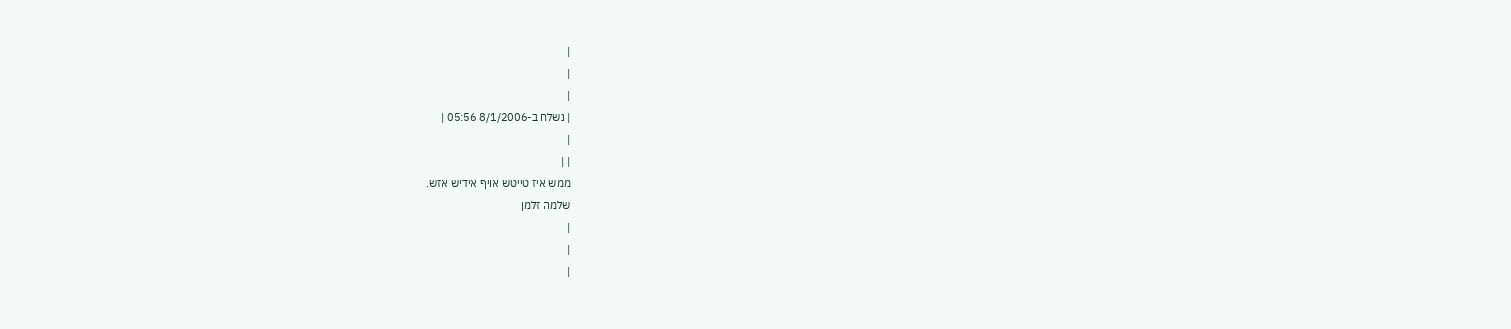|
|
|
| נשלח ב-8/1/2006 05:56 |
|
| |
ממש איז טייטש אויף אידיש אזש.
שלמה זלמן
|
|
|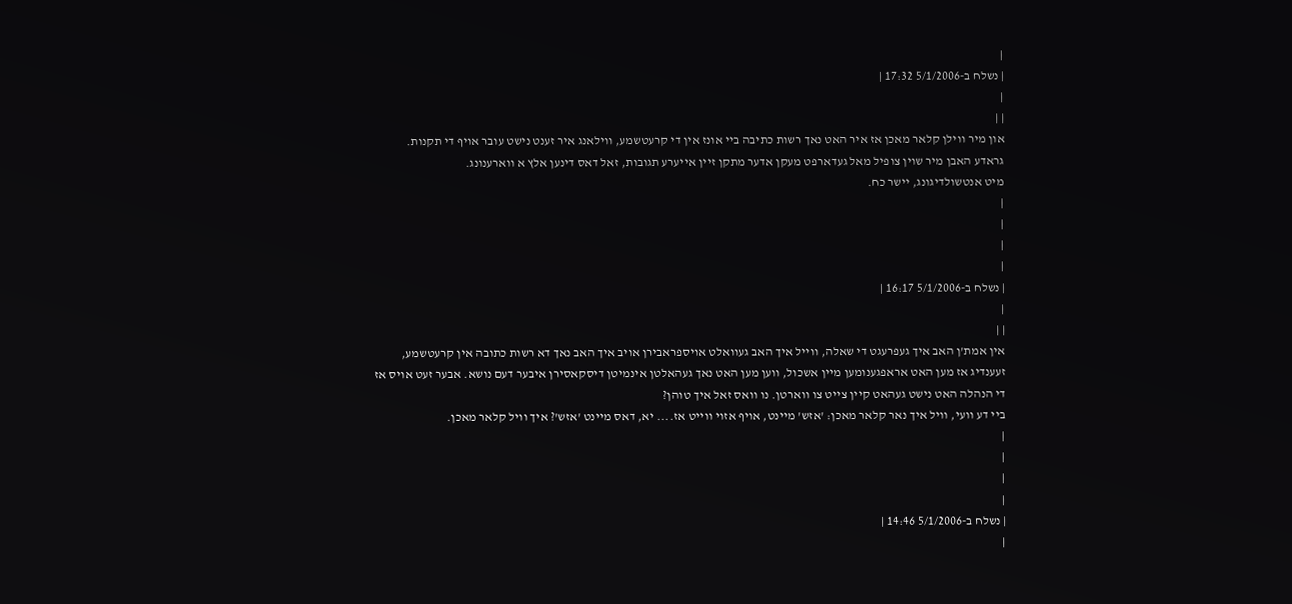|
| נשלח ב-5/1/2006 17:32 |
|
| |
און מיר ווילן קלאר מאכן אז איר האט נאך רשות כתיבה ביי אונז אין די קרעטשמע, ווילאנג איר זענט נישט עובר אויף די תקנות.
גראדע האבן מיר שוין צופיל מאל געדארפט מעקן אדער מתקן זיין אייערע תגובות, זאל דאס דינען אלץ א ווארענונג.
מיט אנטשולדיגונג, יישר כח.
|
|
|
|
| נשלח ב-5/1/2006 16:17 |
|
| |
אין אמת'ן האב איך געפרעגט די שאלה, ווייל איך האב געוואלט אויספראבירן אויב איך האב נאך דא רשות כתובה אין קרעטשמע, זעענדיג אז מען האט אראפגענומען מיין אשכול, ווען מען האט נאך געהאלטן אינמיטן דיסקאסירן איבער דעם נושא. אבער זעט אויס אז די הנהלה האט נישט געהאט קיין צייט צו ווארטן. נו וואס זאל איך טוהן?
ביי דע וועי, וויל איך נאר קלאר מאכן: 'אזש' מיינט, אויף אזוי ווייט אז.... יא, דאס מיינט 'אזש'? איך וויל קלאר מאכן.
|
|
|
|
| נשלח ב-5/1/2006 14:46 |
|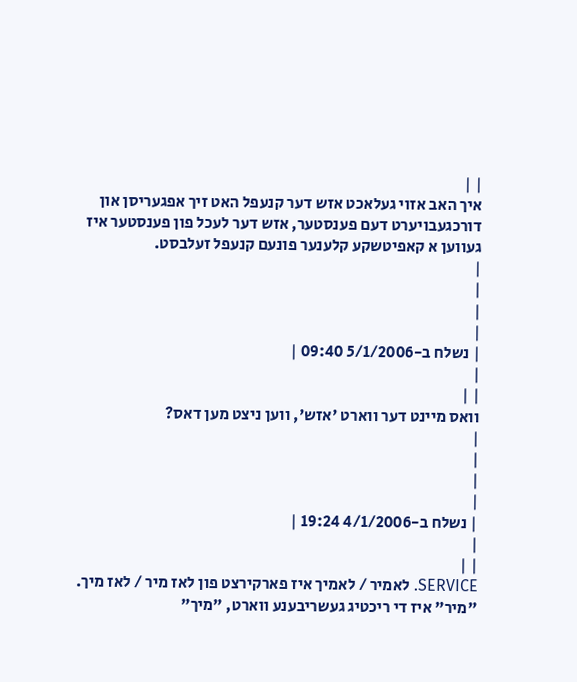| |
איך האב אזוי געלאכט אזש דער קנעפל האט זיך אפגעריסן און דורכגעבויערט דעם פענסטער, אזש דער לעכל פון פענסטער איז געווען א קאפיטשקע קלענער פונעם קנעפל זעלבסט.
|
|
|
|
| נשלח ב-5/1/2006 09:40 |
|
| |
וואס מיינט דער ווארט 'אזש', ווען ניצט מען דאס?
|
|
|
|
| נשלח ב-4/1/2006 19:24 |
|
| |
SERVICE. לאמיר / לאמיך איז פארקירצט פון לאז מיר / לאז מיך. "מיר" איז די ריכטיג געשריבענע ווארט, "מיך"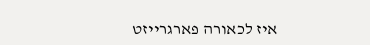איז לכאורה פארגרייזט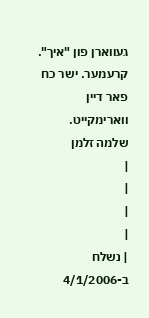געווארן פון "איך".
קרעמער. ישר כח פאר דיין ווארימקייט.
שלמה זלמן
|
|
|
|
| נשלח ב-4/1/2006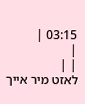03:15 |
|
| |
לאזט מיר אייך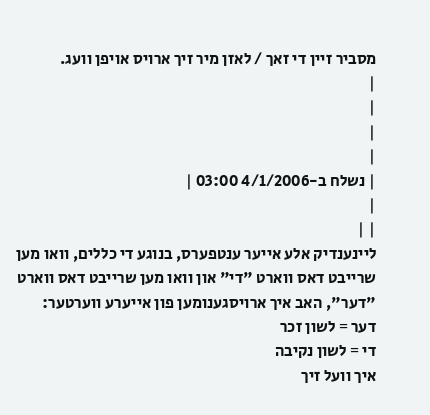מסביר זיין די זאך / לאזן מיר זיך ארויס אויפן וועג.
|
|
|
|
| נשלח ב-4/1/2006 03:00 |
|
| |
ליינענדיק אלע אייער ענטפערס, בנוגע די כללים, וואו מען שרייבט דאס ווארט "די" און וואו מען שרייבט דאס ווארט "דער", האב איך ארויסגענומען פון אייערע ווערטער:
דער = לשון זכר
די = לשון נקיבה
איך וועל זיך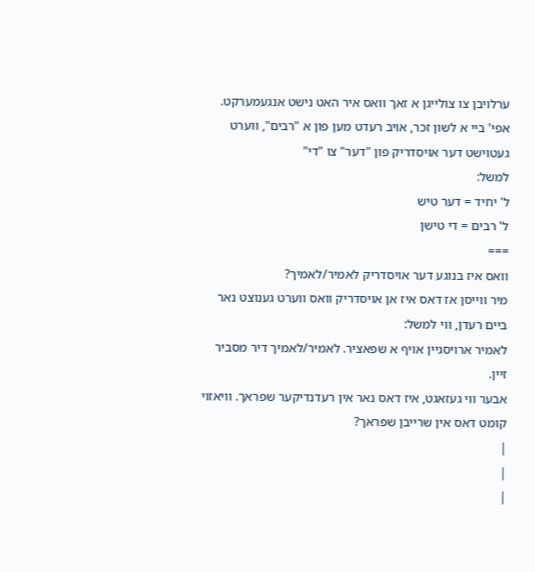ערלויבן צו צולייגן א זאך וואס איר האט נישט אנגעמערקט. אפי' ביי א לשון זכר, אויב רעדט מען פון א "רבים", ווערט געטוישט דער אויסדריק פון "דער" צו "די"
למשל:
ל' יחיד = דער טיש
ל' רבים = די טישן
===
וואס איז בנוגע דער אויסדריק לאמיר/לאמיך?
מיר ווייסן אז דאס איז אן אויסדריק וואס ווערט גענוצט נאר ביים רעדן, ווי למשל:
לאמיר ארויסגיין אויף א שפאציר. לאמיר/לאמיך דיר מסביר זיין.
אבער ווי געזאגט, איז דאס נאר אין רעדנדיקער שפראך. וויאזוי קומט דאס אין שרייבן שפראך?
|
|
|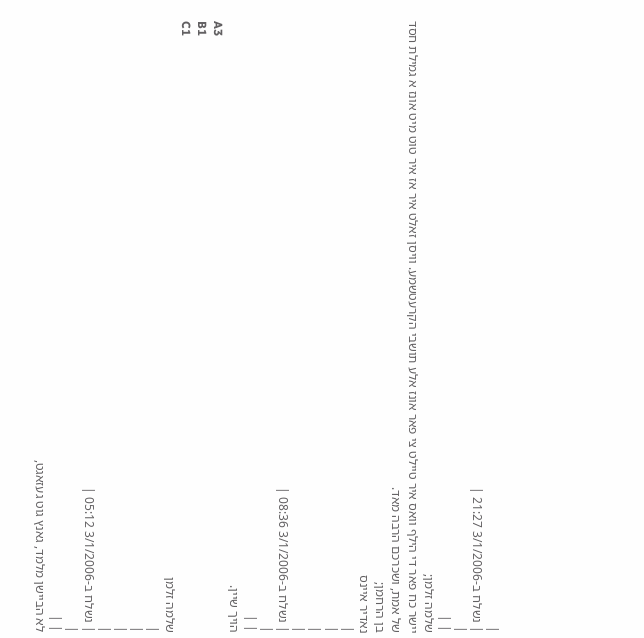|
| נשלח ב-3/1/2006 21:27 |
|
| |
שלמה זלמן;
יישר כח פאר די הילף וואס איר טיילט צי פאר אונז אלע תושבי הקרעטשמע. וויסן זאלט איר אז איר טוט מיט אונז א גמילת חסד של אמת, ושכרכם הרבה מאד.
בן הרחמן;
נאדיר איינס
|
|
|
|
| נשלח ב-3/1/2006 08:36 |
|
| |
הויך שיין.
A3
B1
C1
שלמה זלמן
|
|
|
|
| נשלח ב-3/1/2006 05:12 |
|
| |
לא הביישן מלמד, גאנץ גוט געזאגט,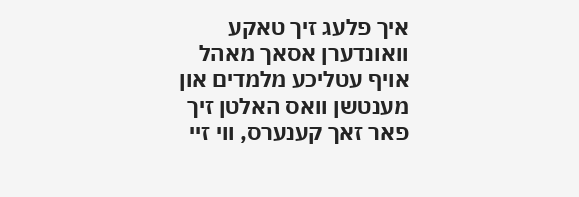איך פלעג זיך טאקע וואונדערן אסאך מאהל אויף עטליכע מלמדים און מענטשן וואס האלטן זיך פאר זאך קענערס, ווי זיי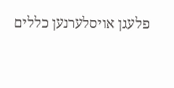פלעגן אויסלערנען כללים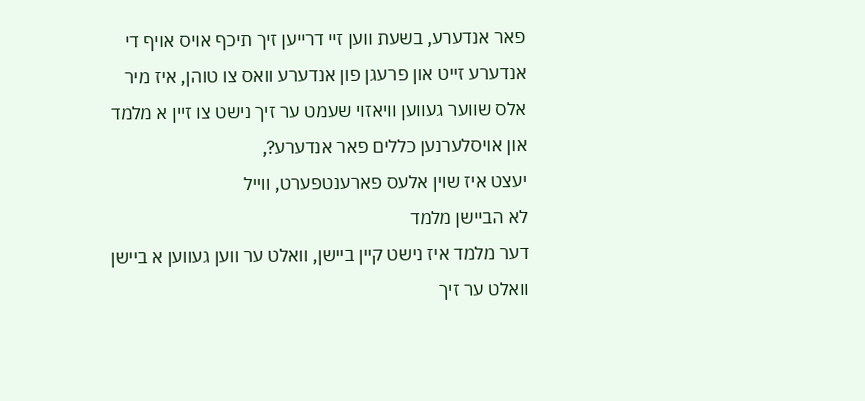פאר אנדערע, בשעת ווען זיי דרייען זיך תיכף אויס אויף די אנדערע זייט און פרעגן פון אנדערע וואס צו טוהן, איז מיר אלס שווער געווען וויאזוי שעמט ער זיך נישט צו זיין א מלמד און אויסלערנען כללים פאר אנדערע?,
יעצט איז שוין אלעס פארענטפערט, ווייל
לא הביישן מלמד
דער מלמד איז נישט קיין ביישן, וואלט ער ווען געווען א ביישן וואלט ער זיך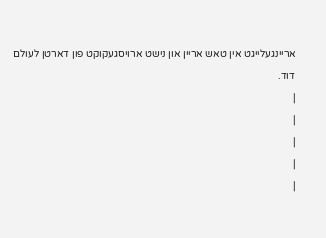אריינגעלייגט אין טאש אריין און נישט ארויסגעקוקט פון דארטן לעולם דוד.
|
|
|
|
|